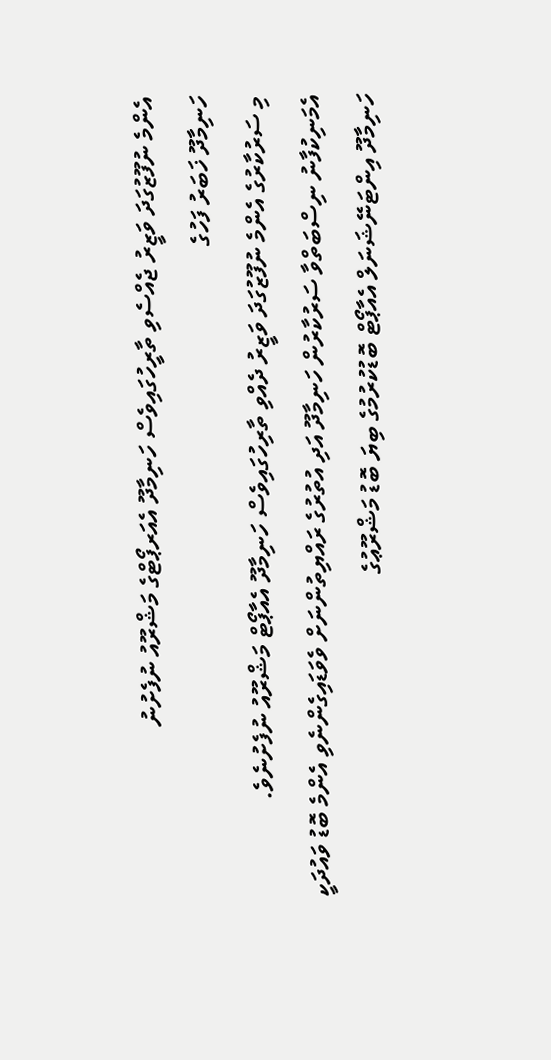އެންމެ ނުފޫޒުގަދަ ވަޒީރު ޖެއްސެވި ތާރީހުގައިވެސް ހަނިމާދޫ އެއަރޕޯޓްގެ މަޝްރޫއު ނުފެށުނު
ހަނިމާދޫ ޚަބަރު ފަހުގެ
މި ސަރުކާރުގެ އެންމެ ނުފޫޒުގަދަ ވަޒީރު ދެއްވި ތާރިހުގައިވެސް ހަނިމާދޫ އެއާޕޯޓް މަޝްރޫއު ނުފެށުނެވެ.
އެމަނިކުފާނު ނިސްބަތްވާ ސަރުކާރުން ހަނިމާދޫ އަދި އުތުރުގެ ރައްޔިތުންނަށް ވެވަޑައިގެންނެވި އެންމެ ބޮޑު ވައުދަކީ ހަނިމާދޫ އިންޓަނޭޝަނަލް އެއާޕޯޓް ބޮޑުކުރުމުގެ ބިޔަ ބޮޑު މަޝްރޫޢުގެ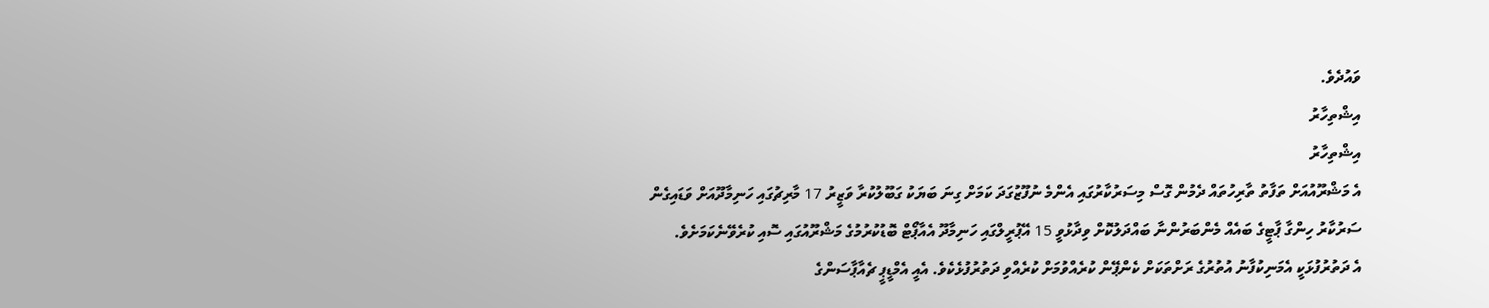ވައުދެވެ.
އިޝްތިހާރު
އިޝްތިހާރު
އެ މަޝްރޫއުއަށް ތަފާތު ތާރިހުތައް ދެމުން ގޮސް މިސަރުކާރުގައި އެންމެ ނުފޫޒުގަދަ ކަމަށް ގިނަ ބަޔަކު ގަބޫލުކުރާ ވަޒީރު 17 މާރިޗުގައި ހަނިމާދޫއަށް ވަޑައިގެން ސަރުކާރު ހިންގާ ޕާޓީގެ ބައެއް މެންބަރުންނާ ބައްދަލުކޮށް ވިދާޅުވީ 15 އޭޕުރީލްގައި ހަނިމާދޫ އެއާޕޯޓް ބޮޑުކުރުމުގެ މަޝްރޫއުގައި ސޮއި ކުރެވޭނެކަމަށެވެ.
އެ ދަތުރުފުޅަކީ އެމަނިކުފާނު އުތުރުގެ ރަށްތަކަށް ކެންޕޭން ކުރެއްވުމަށް ކުރެއްވި ދަތުރުފުޅެކެވެ. އެއީ އެމްޑީޕީ ޗެއާޕާސަންގެ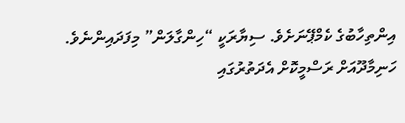އިންތިހާބުގެ ކެމްޕޭނަށެވެ. ސިޔާރަކީ “ހިންގާލަން” މިފަދައިންނެވެ.
ހަނިމާދޫއަށް ރަސްމީކޮށް އެދަތުރުގައި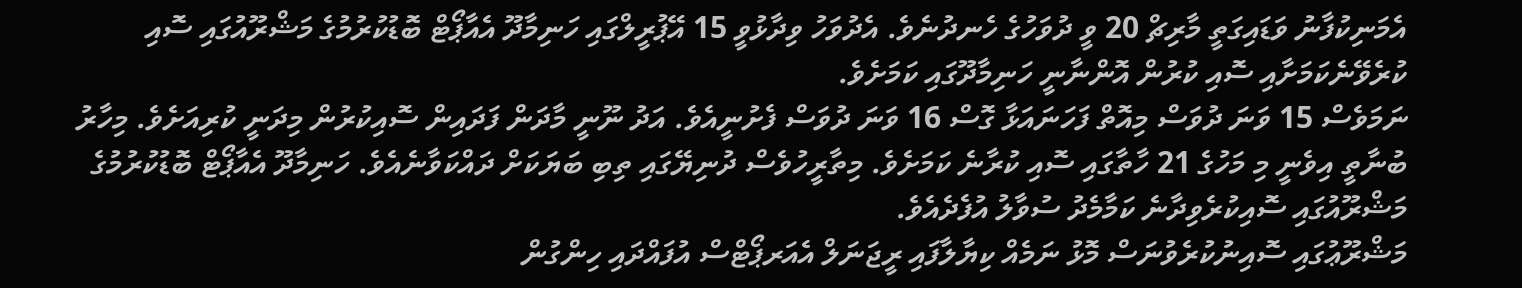އެމަނިކުފާނު ވަޑައިގަތީ މާރިޗް 20 ވީ ދުވަހުގެ ހެނދުނެވެ. އެދުވަހު ވިދާޅުވީ 15 އޭޕުރީލްގައި ހަނިމާދޫ އެއާޕޯޓް ބޮޑުކުރުމުގެ މަޝްރޫއުގައި ސޮއި ކުރެވޭނެކަމަށާއި ސޮއި ކުރުން އޮންނާނީ ހަނިމާދޫގައި ކަމަށެވެ.
ނަމަވެސް 15 ވަނަ ދުވަސް މިއޮތް ފަހަނައަޅާ ގޮސް 16 ވަނަ ދުވަސް ފެށުނީއެވެ. އަދު ނޫނީ މާދަން ފަދައިން ސޮއިކުރުން މިދަނީ ކުރިއަށެވެ. މިހާރު ބުނާތީ އިވެނީ މި މަހުގެ 21 ހާތާގައި ސޮއި ކުރާނެ ކަމަށެވެ. މިތާރީހުވެސް ދުނިޔޭގައި ތިބި ބަޔަކަށް ދައްކަވާނެއެވެ. ހަނިމާދޫ އެއާޕޯޓް ބޮޑުކުރުމުގެ މަޝްރޫއުގައި ސޮއިކުރެވިދާނެ ކަމާމެދު ސުވާލު އުފެދެއެވެ.
މަޝްރޫޢުގައި ސޮއިނުކުރެވުނަސް މޮޅު ނަމެއް ކިޔާލާފައި ރީޖަނަލް އެއަރޕޯޓްސް އުފައްދައި ހިންގުން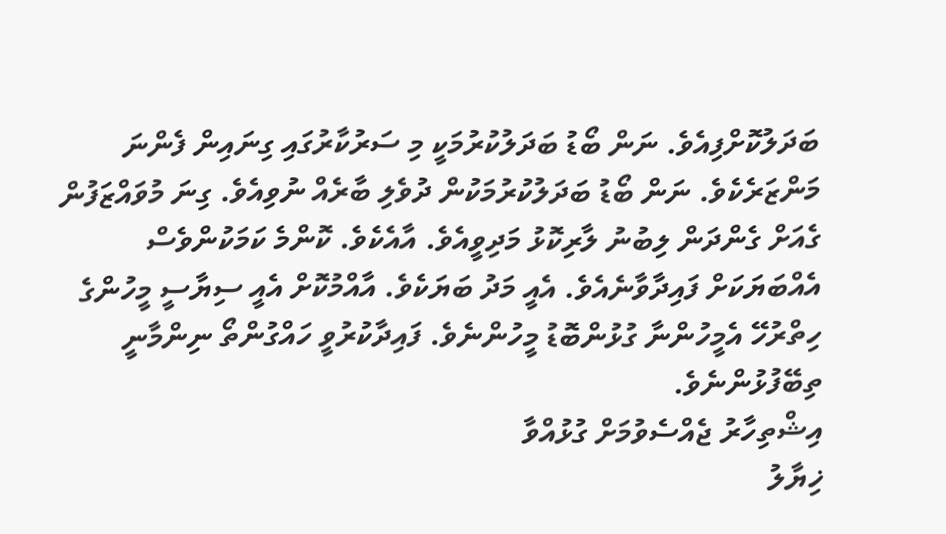ބަދަލުކޮށްފިއެވެ. ނަން ބޯޑު ބަދަލުކުރުމަކީ މި ސަރުކާރުގައި ގިނައިން ފެންނަ މަންޒަރެކެވެ. ނަން ބޯޑު ބަދަލުކުރުމަކުން ދުވެލި ބާރެއް ނުވިއެވެ. ގިނަ މުވައްޒަފުން ގެއަށް ގެންދަން ލިބުނު ލާރިކޮޅު މަދިވީއެވެ. އާއެކެވެ. ކޮންމެ ކަމަކުންވެސް އެއްބަޔަކަށް ފައިދާވާނެއެވެ. އެއީ މަދު ބަޔަކެވެ. އާއްމުކޮށް އެއީ ސިޔާސީ މީހުންގެ ހިތްރުހޭ އެމީހުންނާ ގުޅުންބޮޑު މީހުންނެވެ. ފައިދާކުރުވީ ހައްގުންތޯ ނިންމާނީ ތިބޭފުޅުންނެވެ.
އިޝްތިހާރު ޖެއްސެވުމަށް ގުޅުއްވާ
ޚިޔާލު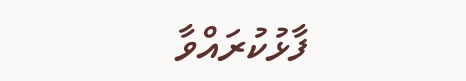ފާޅުކުރައްވާ